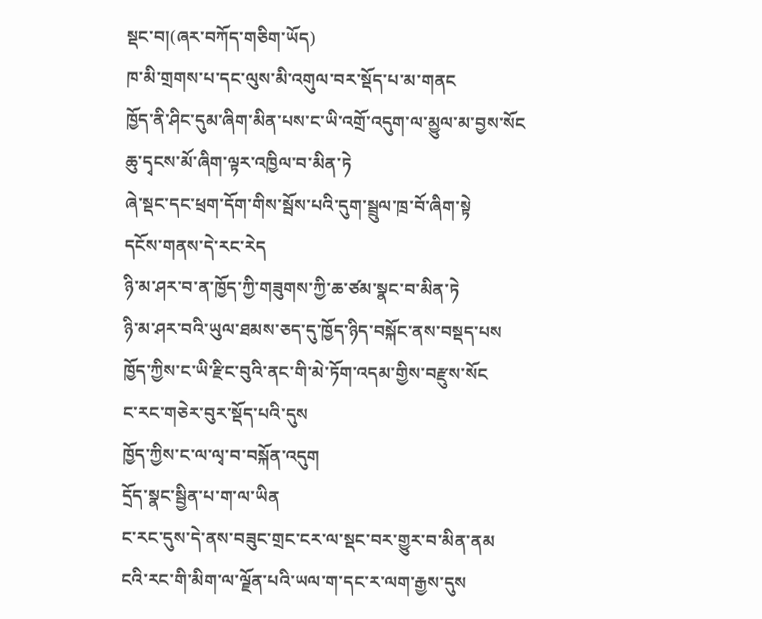སྡང་བ།(ཞར་བཀོད་གཅིག་ཡོད)
ཁ་མི་གྲགས་པ་དང་ལུས་མི་འགུལ་བར་སྡོད་པ་མ་གནང
ཁྱོད་ནི་ཤིང་དུམ་ཞིག་མིན་པས་ང་ཡི་འགྲོ་འདུག་ལ་མྱུལ་མ་བྱས་སོང
ཆུ་དྭངས་མོ་ཞིག་ལྟར་འཁྱིལ་བ་མིན་ཏེ
ཞེ་སྡང་དང་ཕྲག་དོག་གིས་སྦོས་པའི་དུག་སྦྲུལ་ཁྲ་བོ་ཞིག་སྟེ
དངོས་གནས་དེ་རང་རེད
ཉི་མ་ཤར་བ་ན་ཁྱོད་ཀྱི་གཟུགས་ཀྱི་ཆ་ཙམ་སྣང་བ་མིན་ཏེ
ཉི་མ་ཤར་བའི་ཡུལ་ཐམས་ཅད་དུ་ཁྱོད་ཉིད་བསྐོང་ནས་བསྡད་པས
ཁྱོད་ཀྱིས་ང་ཡི་རྫིང་བུའི་ནང་གི་མེ་ཏོག་འདམ་གྱིས་བརྫུས་སོང
ང་རང་གཅེར་བུར་སྡོད་པའི་དུས
ཁྱོད་ཀྱིས་ང་ལ་ལྭ་བ་བསྐོན་འདུག
དྲོད་སྣང་སྦྱིན་པ་ག་ལ་ཡིན
ང་རང་དུས་དེ་ནས་བཟུང་གྲང་ངར་ལ་སྡང་བར་གྱུར་བ་མིན་ནམ
ངའི་རང་གི་མིག་ལ་ལྗོན་པའི་ཡལ་ག་དང་ར་ལག་རྒྱས་དུས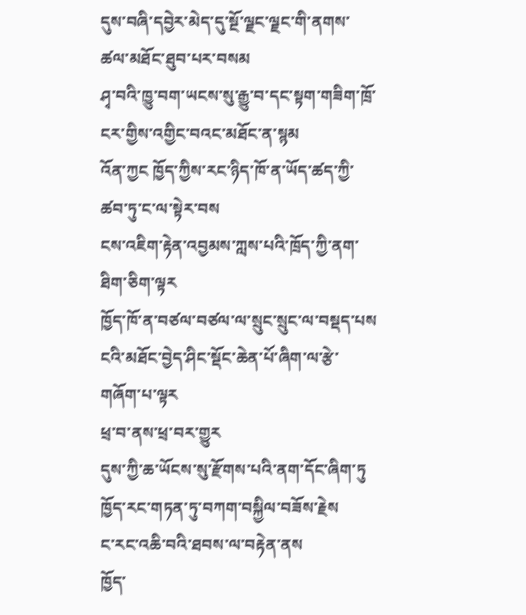དུས་བཞི་དབྱེར་མེད་དུ་སྔོ་ལྗང་ལྗང་གི་ནགས་ཚལ་མཐོང་ཐུབ་པར་བསམ
ཤྭ་བའི་ཁྱུ་བག་ཡངས་སུ་རྒྱུ་བ་དང་སྟག་གཟིག་ཁྲོ་ངར་གྱིས་འགྱིང་བའང་མཐོང་ན་སྙམ
འོན་ཀྱང ཁྱོད་ཀྱིས་རང་ཉིད་ཁོ་ན་ཡོད་ཚད་ཀྱི་ཚབ་ཏུ་ང་ལ་སྟེར་བས
ངས་འཇིག་རྟེན་འབྱམས་ཀླས་པའི་ཁྲོད་ཀྱི་ནག་ཐིག་ཅིག་ལྟར
ཁྱོད་ཁོ་ན་བཙལ་བཙལ་ལ་སྲུང་སྲུང་ལ་བསྡད་པས
ངའི་མཐོང་བྱེད་ཤིང་སྡོང་ཆེན་པོ་ཞིག་ལ་རྩེ་གཞོག་པ་ལྟར
ཕྲ་བ་ནས་ཕྲ་བར་གྱུར
དུས་ཀྱི་ཆ་ཡོངས་སུ་རྫོགས་པའི་ནག་དོང་ཞིག་ཏུ
ཁྱོད་རང་གཏན་ཏུ་བཀག་བསྐྱིལ་བཟོས་རྗེས
ང་རང་འཆི་བའི་ཐབས་ལ་བརྟེན་ནས
ཁྱོད་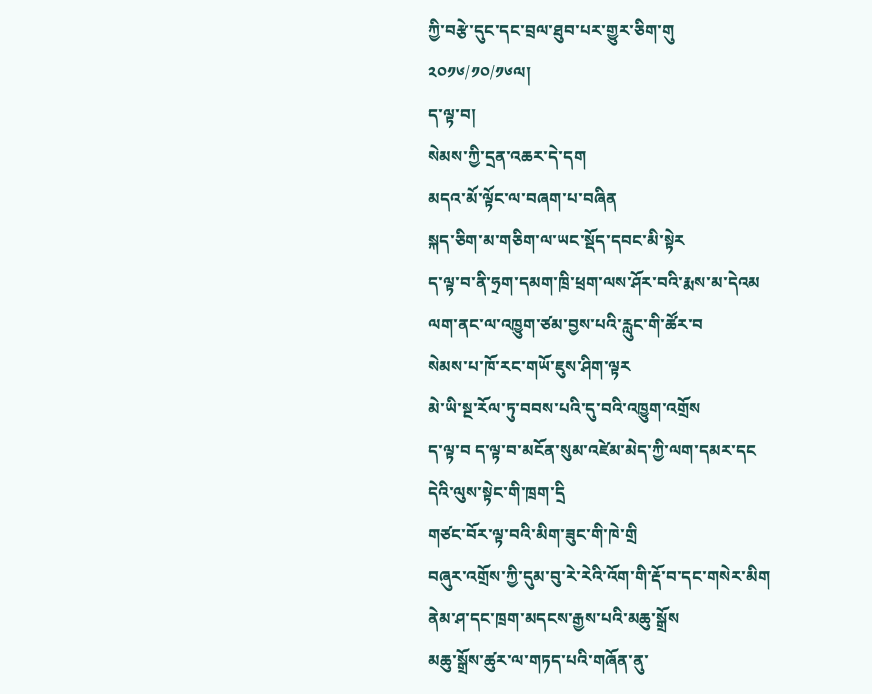ཀྱི་བརྩེ་དུང་དང་བྲལ་ཐུབ་པར་གྱུར་ཅིག་གུ
༢༠༡༦/༡༠/༡༦ལ།
ད་ལྟ་བ།
སེམས་ཀྱི་དྲན་འཆར་དེ་དག
མདའ་མོ་ལྟོང་ལ་བཞག་པ་བཞིན
སྐད་ཅིག་མ་གཅིག་ལ་ཡང་སྡོད་དབང་མི་སྟེར
ད་ལྟ་བ་ནི་ཧྲག་དམག་ཁྲི་ཕྲག་ལས་ཤོར་བའི་རྨས་མ་དེའམ
ལག་ནང་ལ་འཁྱུག་ཙམ་བྱས་པའི་རླུང་གི་ཚོར་བ
སེམས་པ་ཁོ་རང་གཡོ་ཇུས་ཤིག་ལྟར
མེ་ཡི་སྔ་རོལ་ཏུ་བབས་པའི་དུ་བའི་འཁྱུག་འགྲོས
ད་ལྟ་བ ད་ལྟ་བ་མངོན་སུམ་འཛེམ་མེད་ཀྱི་ལག་དམར་དང
དེའི་ལུས་སྟེང་གི་ཁྲག་དྲི
གཙང་བོར་ལྟ་བའི་མིག་ཟུང་གི་ཁེ་གྲི
བཞུར་འགྲོས་ཀྱི་དུམ་བུ་རེ་རེའི་འོག་གི་རྡོ་བ་དང་གསེར་མིག
ནེམ་ཤ་དང་ཁྲག་མདངས་རྒྱས་པའི་མཆུ་སྒྲོས
མཆུ་སྒྲོས་ཚུར་ལ་གཏད་པའི་གཞོན་ནུ་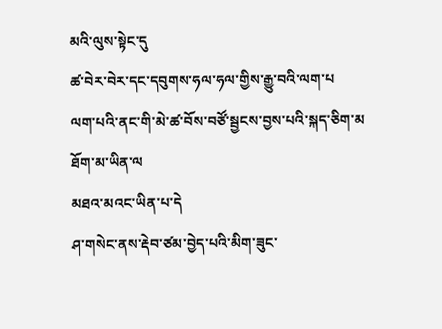མའི་ལུས་སྟེང་དུ
ཚ་བེར་བེར་དང་དབུགས་ཧལ་ཧལ་གྱིས་རྒྱུ་བའི་ལག་པ
ལག་པའི་ནང་གི་མེ་ཚ་བོས་བཙོ་སྦྱངས་བྱས་པའི་སྐད་ཅིག་མ
ཐོག་མ་ཡིན་ལ
མཐའ་མའང་ཡིན་པ་དེ
ཤ་གསེང་ནས་རྡེབ་ཙམ་བྱེད་པའི་མིག་ཟུང་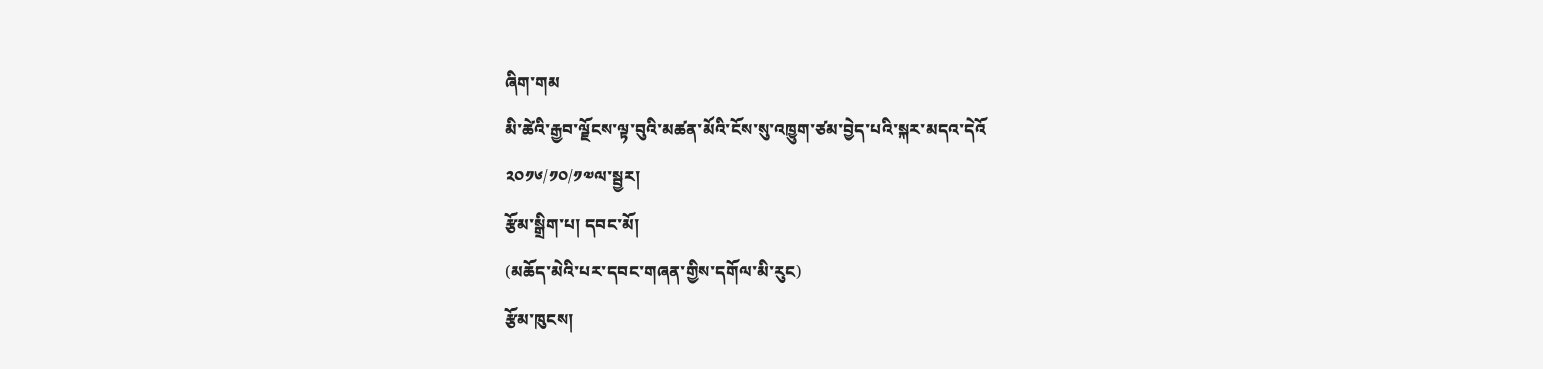ཞིག་གམ
མི་ཚེའི་རྒྱབ་ལྗོངས་ལྟ་བུའི་མཚན་མོའི་ངོས་སུ་འཁྱུག་ཙམ་བྱེད་པའི་སྐར་མདའ་དེའོ
༢༠༡༦/༡༠/༡༧ལ་སྦྱར།
རྩོམ་སྒྲིག་པ། དབང་མོ།
(མཆོད་མེའི་པར་དབང་གཞན་གྱིས་དགོལ་མི་རུང)
རྩོམ་ཁུངས།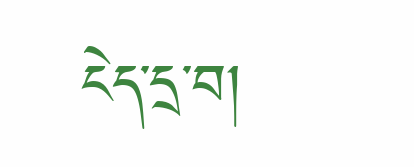ངེད་དྲ་བ།